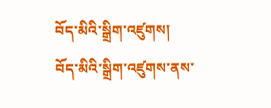བོད་མིའི་སྒྲིག་འཛུགས།
བོད་མིའི་སྒྲིག་འཛུགས་ནས་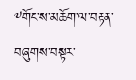༸གོང་ས་མཆོག་ལ་བརྟན་བཞུགས་བསྟར་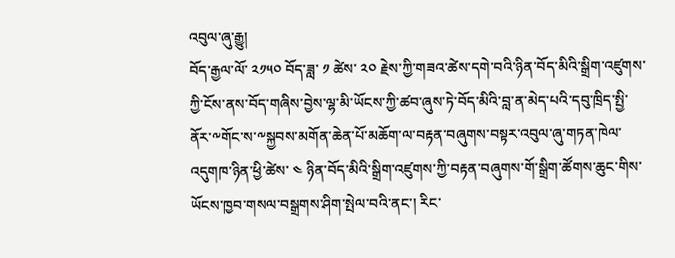འབུལ་ཞུ་རྒྱུ།
བོད་རྒྱལ་ལོ་ ༢༡༥༠ བོད་ཟླ་ ༡ ཚེས་ ༢༠ རྗེས་ཀྱི་གཟའ་ཚེས་དགེ་བའི་ཉིན་བོད་མིའི་སྒྲིག་འཛུགས་ཀྱི་ངོས་ནས་བོད་གཞིས་བྱེས་ལྷ་མི་ཡོངས་ཀྱི་ཚབ་ཞུས་ཏེ་བོད་མིའི་བླ་ན་མེད་པའི་དབུ་ཁྲིད་སྤྱི་ནོར་༸གོང་ས་༸སྐྱབས་མགོན་ཆེན་པོ་མཆོག་ལ་བརྟན་བཞུགས་བསྟར་འབུལ་ཞུ་གཏན་ཁེལ་འདུགཁ་ཉིན་ཕྱི་ཚེས་ ༤ ཉིན་བོད་མིའི་སྒྲིག་འཛུགས་ཀྱི་བརྟན་བཞུགས་གོ་སྒྲིག་ཚོགས་ཆུང་གིས་ཡོངས་ཁྱབ་གསལ་བསྒྲགས་ཤིག་སྤེལ་བའི་ནང་། རིང་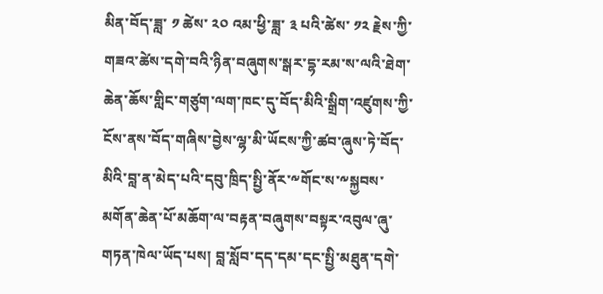མིན་བོད་ཟླ་ ༡ ཚེས་ ༢༠ འམ་ཕྱི་ཟླ་ ༣ པའི་ཚེས་ ༡༢ རྗེས་ཀྱི་གཟའ་ཚེས་དགེ་བའི་ཉིན་བཞུགས་སྒར་དྷ་རམ་ས་ལའི་ཐེག་ཆེན་ཆོས་གླིང་གཙུག་ལག་ཁང་དུ་བོད་མིའི་སྒྲིག་འཛུགས་ཀྱི་ངོས་ནས་བོད་གཞིས་བྱེས་ལྷ་མི་ཡོངས་ཀྱི་ཚབ་ཞུས་ཏེ་བོད་མིའི་བླ་ན་མེད་པའི་དབུ་ཁྲིད་སྤྱི་ནོར་༸གོང་ས་༸སྐྱབས་མགོན་ཆེན་པོ་མཆོག་ལ་བརྟན་བཞུགས་བསྟར་འབུལ་ཞུ་གཏན་ཁེལ་ཡོད་པས། བླ་སློབ་དད་དམ་དང་སྤྱི་མཐུན་དགེ་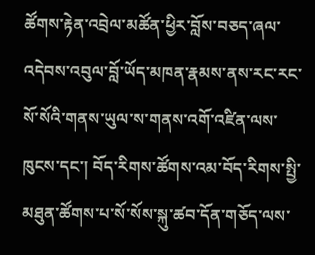ཚོགས་རྟེན་འབྲེལ་མཚོན་ཕྱིར་བློས་བཅད་ཞལ་འདེབས་འབུལ་བློ་ཡོད་མཁན་རྣམས་ནས་རང་རང་སོ་སོའི་གནས་ཡུལ་ས་གནས་འགོ་འཛིན་ལས་ཁུངས་དང་། བོད་རིགས་ཚོགས་འམ་བོད་རིགས་སྤྱི་མཐུན་ཚོགས་པ་སོ་སོས་སྐུ་ཚབ་དོན་གཅོད་ལས་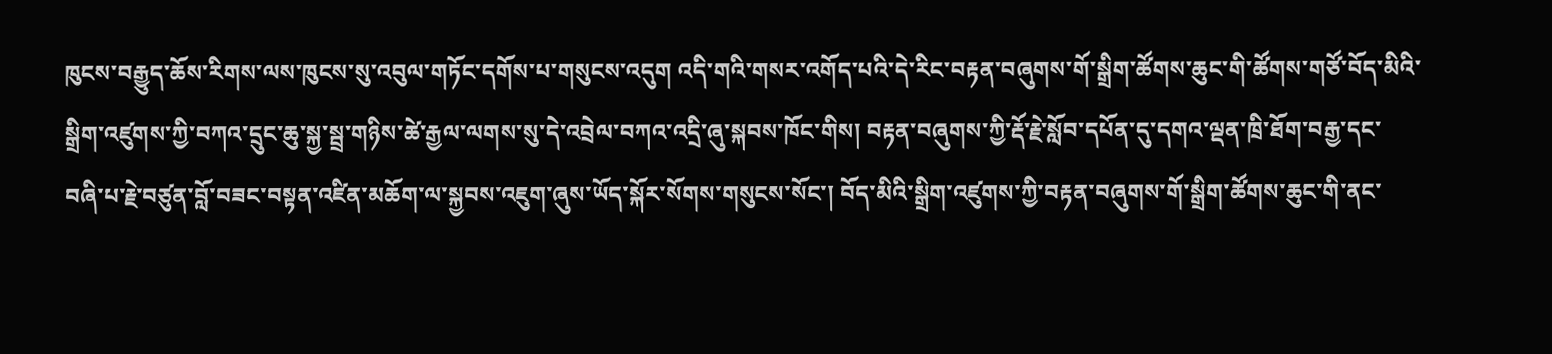ཁུངས་བརྒྱུད་ཆོས་རིགས་ལས་ཁུངས་སུ་འབུལ་གཏོང་དགོས་པ་གསུངས་འདུག འདི་གའི་གསར་འགོད་པའི་དེ་རིང་བརྟན་བཞུགས་གོ་སྒྲིག་ཚོགས་ཆུང་གི་ཚོགས་གཙོ་བོད་མིའི་སྒྲིག་འཛུགས་ཀྱི་བཀའ་དྲུང་ཆུ་སྐྱ་སྦྲ་གཉིས་ཚེ་རྒྱལ་ལགས་སུ་དེ་འབྲེལ་བཀའ་འདྲི་ཞུ་སྐབས་ཁོང་གིས། བརྟན་བཞུགས་ཀྱི་རྡོ་རྗེ་སློབ་དཔོན་དུ་དགའ་ལྡན་ཁྲི་ཐོག་བརྒྱ་དང་བཞི་པ་རྗེ་བཙུན་བློ་བཟང་བསྟན་འཛིན་མཆོག་ལ་སྐྱབས་འཇུག་ཞུས་ཡོད་སྐོར་སོགས་གསུངས་སོང་། བོད་མིའི་སྒྲིག་འཛུགས་ཀྱི་བརྟན་བཞུགས་གོ་སྒྲིག་ཚོགས་ཆུང་གི་ནང་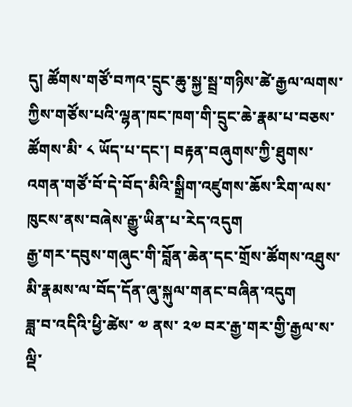དུ། ཚོགས་གཙོ་བཀའ་དྲུང་ཆུ་སྐྱ་སྦྲ་གཉིས་ཚེ་རྒྱལ་ལགས་ཀྱིས་གཙོས་པའི་ལྷན་ཁང་ཁག་གི་དྲུང་ཆེ་རྣམ་པ་བཅས་ཚོགས་མི་ ༨ ཡོད་པ་དང་། བརྟན་བཞུགས་ཀྱི་ཐུགས་འགན་གཙོ་བོ་དེ་བོད་མིའི་སྒྲིག་འཛུགས་ཆོས་རིག་ལས་ཁུངས་ནས་བཞེས་རྒྱུ་ཡིན་པ་རེད་འདུག
རྒྱ་གར་དབུས་གཞུང་གི་བློན་ཆེན་དང་གྲོས་ཚོགས་འཐུས་མི་རྣམས་ལ་བོད་དོན་ཞུ་སྐུལ་གནང་བཞིན་འདུག
ཟླ་བ་འདིའི་ཕྱི་ཚེས་ ༧ ནས་ ༢༧ བར་རྒྱ་གར་གྱི་རྒྱལ་ས་ལྡི་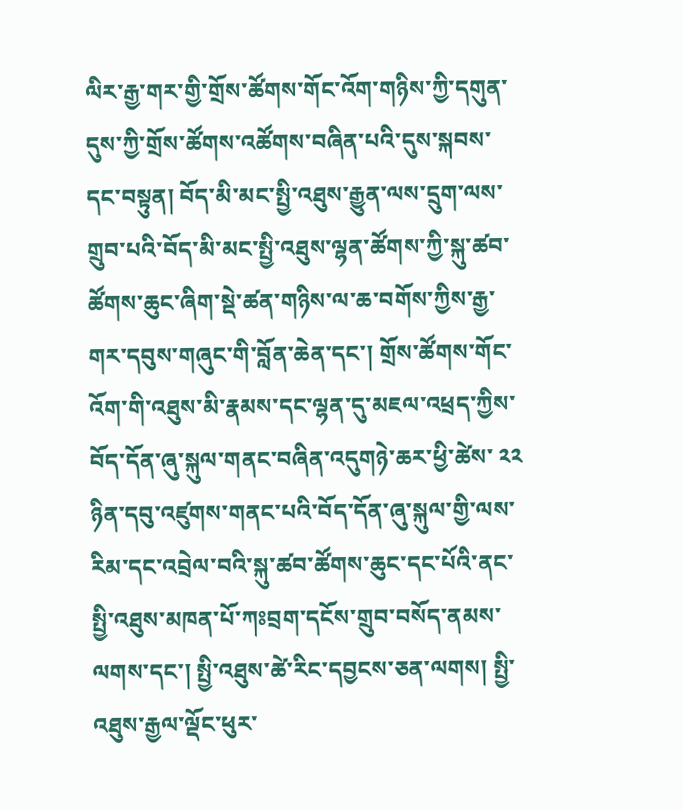ལིར་རྒྱ་གར་གྱི་གྲོས་ཚོགས་གོང་འོག་གཉིས་ཀྱི་དགུན་དུས་ཀྱི་གྲོས་ཚོགས་འཚོགས་བཞིན་པའི་དུས་སྐབས་དང་བསྟུན། བོད་མི་མང་སྤྱི་འཐུས་རྒྱུན་ལས་དྲུག་ལས་གྲུབ་པའི་བོད་མི་མང་སྤྱི་འཐུས་ལྷན་ཚོགས་ཀྱི་སྐུ་ཚབ་ཚོགས་ཆུང་ཞིག་སྡེ་ཚན་གཉིས་ལ་ཆ་བགོས་ཀྱིས་རྒྱ་གར་དབུས་གཞུང་གི་བློན་ཆེན་དང་། གྲོས་ཚོགས་གོང་འོག་གི་འཐུས་མི་རྣམས་དང་ལྷན་དུ་མཇལ་འཕྲད་ཀྱིས་བོད་དོན་ཞུ་སྐུལ་གནང་བཞིན་འདུགཉེ་ཆར་ཕྱི་ཚེས་ ༢༢ ཉིན་དབུ་འཛུགས་གནང་པའི་བོད་དོན་ཞུ་སྐུལ་གྱི་ལས་རིམ་དང་འབྲེལ་བའི་སྐུ་ཚབ་ཚོགས་ཆུང་དང་པོའི་ནང་སྤྱི་འཐུས་མཁན་པོ་ཀཿབྲག་དངོས་གྲུབ་བསོད་ནམས་ལགས་དང་། སྤྱི་འཐུས་ཚེ་རིང་དབྱངས་ཅན་ལགས། སྤྱི་འཐུས་རྒྱལ་ལྡོང་ཕུར་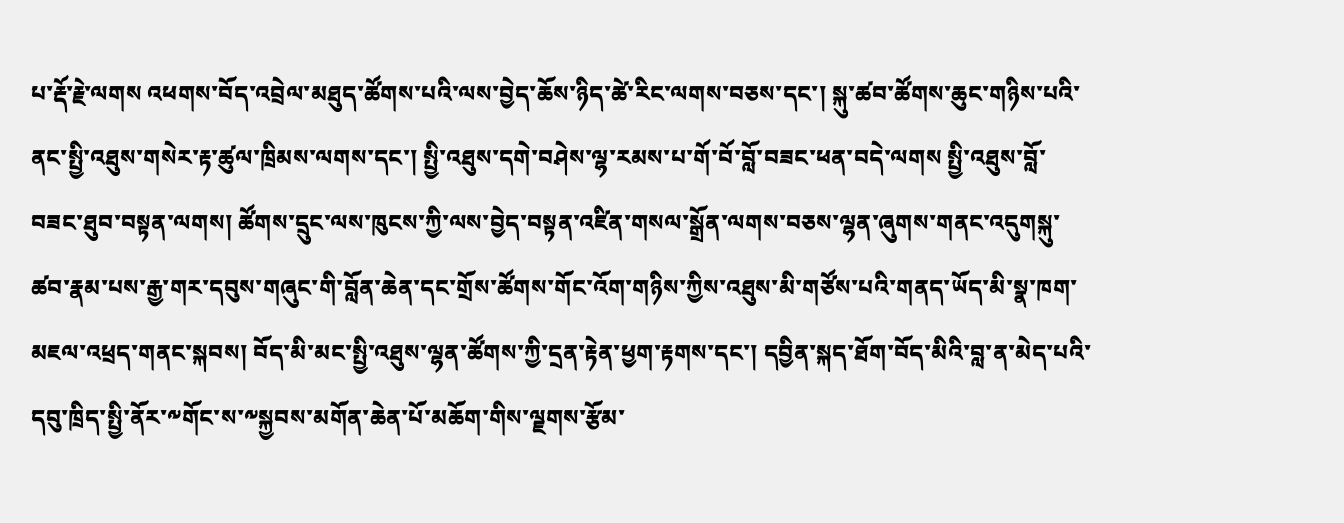པ་རྡོ་རྗེ་ལགས འཕགས་བོད་འབྲེལ་མཐུད་ཚོགས་པའི་ལས་བྱེད་ཆོས་ཉིད་ཚེ་རིང་ལགས་བཅས་དང་། སྐུ་ཚབ་ཚོགས་ཆུང་གཉིས་པའི་ནང་སྤྱི་འཐུས་གསེར་རྟ་ཚུལ་ཁྲིམས་ལགས་དང་། སྤྱི་འཐུས་དགེ་བཤེས་ལྷ་རམས་པ་གོ་བོ་བློ་བཟང་ཕན་བདེ་ལགས སྤྱི་འཐུས་བློ་བཟང་ཐུབ་བསྟན་ལགས། ཚོགས་དྲུང་ལས་ཁུངས་ཀྱི་ལས་བྱེད་བསྟན་འཛིན་གསལ་སྒྲོན་ལགས་བཅས་ལྷན་ཞུགས་གནང་འདུགསྐུ་ཚབ་རྣམ་པས་རྒྱ་གར་དབུས་གཞུང་གི་བློན་ཆེན་དང་གྲོས་ཚོགས་གོང་འོག་གཉིས་ཀྱིས་འཐུས་མི་གཙོས་པའི་གནད་ཡོད་མི་སྣ་ཁག་མཇལ་འཕྲད་གནང་སྐབས། བོད་མི་མང་སྤྱི་འཐུས་ལྷན་ཚོགས་ཀྱི་དྲན་རྟེན་ཕྱག་རྟགས་དང་། དབྱིན་སྐད་ཐོག་བོད་མིའི་བླ་ན་མེད་པའི་དབུ་ཁྲིད་སྤྱི་ནོར་༸གོང་ས་༸སྐྱབས་མགོན་ཆེན་པོ་མཆོག་གིས་ལྗགས་རྩོམ་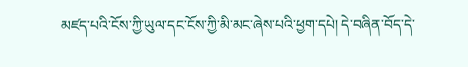མཛད་པའི་ངོས་ཀྱི་ཡུལ་དང་ངོས་ཀྱི་མི་མང་ཞེས་པའི་ཕྱག་དཔེ། དེ་བཞིན་བོད་དེ་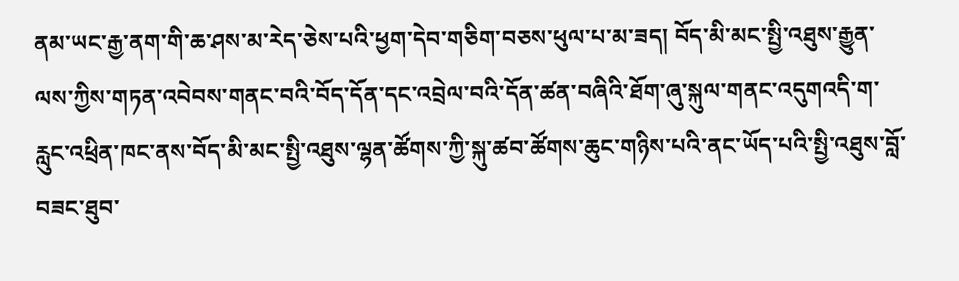ནམ་ཡང་རྒྱ་ནག་གི་ཆ་ཤས་མ་རེད་ཅེས་པའི་ཕྱག་དེབ་གཅིག་བཅས་ཕུལ་པ་མ་ཟད། བོད་མི་མང་སྤྱི་འཐུས་རྒྱུན་ལས་ཀྱིས་གཏན་འབེབས་གནང་བའི་བོད་དོན་དང་འབྲེལ་བའི་དོན་ཚན་བཞིའི་ཐོག་ཞུ་སྐུལ་གནང་འདུགའདི་ག་རླུང་འཕྲིན་ཁང་ནས་བོད་མི་མང་སྤྱི་འཐུས་ལྷན་ཚོགས་ཀྱི་སྐུ་ཚབ་ཚོགས་ཆུང་གཉིས་པའི་ནང་ཡོད་པའི་སྤྱི་འཐུས་བློ་བཟང་ཐུབ་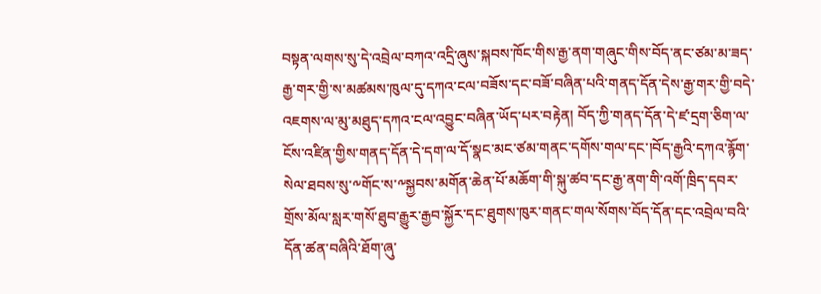བསྟན་ལགས་སུ་དེ་འབྲེལ་བཀའ་འདྲི་ཞུས་སྐབས་ཁོང་གིས་རྒྱ་ནག་གཞུང་གིས་བོད་ནང་ཙམ་མ་ཟད་རྒྱ་གར་གྱི་ས་མཚམས་ཁུལ་དུ་དཀའ་ངལ་བཟོས་དང་བཟོ་བཞིན་པའི་གནད་དོན་དེས་རྒྱ་གར་གྱི་བདེ་འཇགས་ལ་མུ་མཐུད་དཀའ་ངལ་འབྱུང་བཞིན་ཡོད་པར་བརྟེན། བོད་ཀྱི་གནད་དོན་དེ་ཛ་དྲག་ཅིག་ལ་ངོས་འཛིན་གྱིས་གནད་དོན་དེ་དག་ལ་དོ་སྣང་མང་ཙམ་གནང་དགོས་གལ་དང་།བོད་རྒྱའི་དཀའ་རྙོག་སེལ་ཐབས་སུ་༸གོང་ས་༸སྐྱབས་མགོན་ཆེན་པོ་མཆོག་གི་སྐུ་ཚབ་དང་རྒྱ་ནག་གི་འགོ་ཁྲིད་དབར་གྲོས་མོལ་སླར་གསོ་ཐུབ་རྒྱུར་རྒྱབ་སྐྱོར་དང་ཐུགས་ཁུར་གནང་གལ་སོགས་བོད་དོན་དང་འབྲེལ་བའི་དོན་ཚན་བཞིའི་ཐོག་ཞུ་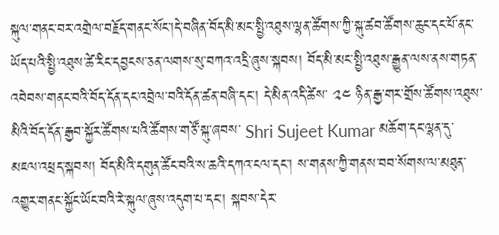སྐུལ་གནང་བར་འགྲེལ་བརྗོད་གནང་སོང་།དེ་བཞིན་བོད་མི་མང་སྤྱི་འཐུས་ལྷན་ཚོགས་ཀྱི་སྐུ་ཚབ་ཚོགས་ཆུང་དང་པོ་ནང་ཡོད་པའི་སྤྱི་འཐུས་ཚེ་རིང་དབྱངས་ཅན་ལགས་སུ་བཀའ་འདྲི་ཞུས་སྐབས། བོད་མི་མང་སྤྱི་འཐུས་རྒྱུན་ལས་ནས་གཏན་འབེབས་གནང་བའི་བོད་དོན་དང་འབྲེལ་བའི་དོན་ཚན་བཞི་དང་། དེ་མིན་འདི་ཚེས་ ༢༤ ཉིན་རྒྱ་གར་གྲོས་ཚོགས་འཐུས་མིའི་བོད་དོན་རྒྱབ་སྐྱོར་ཚོགས་པའི་ཚོགས་གཙོ་སྐུ་ཞབས་ Shri Sujeet Kumar མཆོག་དང་ལྷན་དུ་མཇལ་འཕྲད་སྐབས། བོད་མིའི་དགུན་ཚོང་བའི་ས་ཆའི་དཀའ་ངལ་དང་། ས་གནས་ཀྱི་གནས་བབ་སོགས་ལ་མཐུན་འགྱུར་གནང་སྐྱོང་ཡོང་བའི་རེ་སྐུལ་ཞུས་འདུག་པ་དང་། སྐབས་དེར་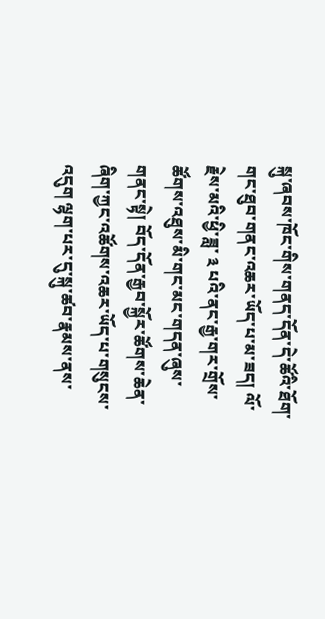སྐུ་ཞབས་ཁོང་གིས་གནད་དོན་དེ་ཚོའི་ཐོག་གང་ཐུབ་གནང་འཆར་ཡོད་པ་མ་ཟད། ལོ་རྗེས་མའི་ཕྱི་ཟླ་ ༣ པའི་ནང་རྒྱ་གར་གྲོས་ཚོགས་འཐུས་མི་གང་མང་གདན་ཞུས་གནང་སྟེ། བོད་དོན་རྒྱབ་སྐྱོར་ཚོགས་ཆེན་ཞིག་ཀྱང་འཚོགས་འཆར་ཡོད་པ་གསུངས་འདུག ལྷག་པར་དུ་སྐུ་ཚབ་རྣམས་ནས་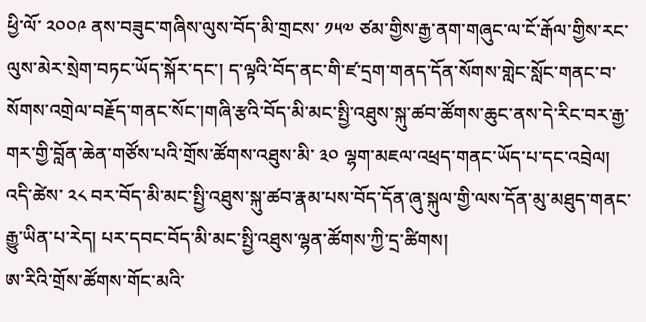ཕྱི་ལོ་ ༢༠༠༩ ནས་བཟུང་གཞིས་ལུས་བོད་མི་གྲངས་ ༡༥༧ ཙམ་གྱིས་རྒྱ་ནག་གཞུང་ལ་ངོ་རྒོལ་གྱིས་རང་ལུས་མེར་སྲེག་བཏང་ཡོད་སྐོར་དང་། ད་ལྟའི་བོད་ནང་གི་ཛ་དྲག་གནད་དོན་སོགས་གླེང་སློང་གནང་བ་སོགས་འགྲེལ་བརྗོད་གནང་སོང་།གཞི་རྩའི་བོད་མི་མང་སྤྱི་འཐུས་སྐུ་ཚབ་ཚོགས་ཆུང་ནས་དེ་རིང་བར་རྒྱ་གར་གྱི་བློན་ཆེན་གཙོས་པའི་གྲོས་ཚོགས་འཐུས་མི་ ༣༠ ལྷག་མཇལ་འཕྲད་གནང་ཡོད་པ་དང་འབྲེལ། འདི་ཚེས་ ༢༨ བར་བོད་མི་མང་སྤྱི་འཐུས་སྐུ་ཚབ་རྣམ་པས་བོད་དོན་ཞུ་སྐུལ་གྱི་ལས་དོན་མུ་མཐུད་གནང་རྒྱུ་ཡིན་པ་རེད། པར་དབང་བོད་མི་མང་སྤྱི་འཐུས་ལྷན་ཚོགས་ཀྱི་དྲ་ཚིགས།
ཨ་རིའི་གྲོས་ཚོགས་གོང་མའི་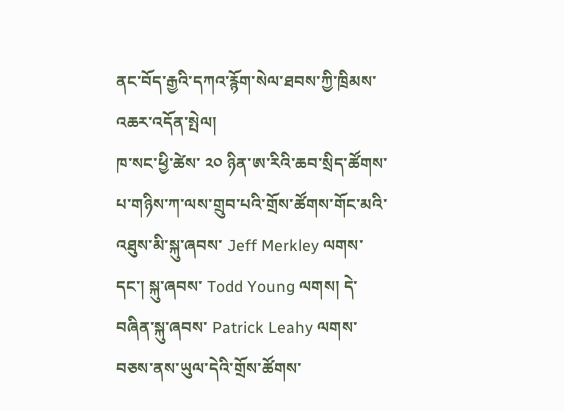ནང་བོད་རྒྱའི་དཀའ་རྙོག་སེལ་ཐབས་ཀྱི་ཁྲིམས་འཆར་འདོན་སྤེལ།
ཁ་སང་ཕྱི་ཚེས་ ༢༠ ཉིན་ཨ་རིའི་ཆབ་སྲིད་ཚོགས་པ་གཉིས་ཀ་ལས་གྲུབ་པའི་གྲོས་ཚོགས་གོང་མའི་འཐུས་མི་སྐུ་ཞབས་ Jeff Merkley ལགས་དང་། སྐུ་ཞབས་ Todd Young ལགས། དེ་བཞིན་སྐུ་ཞབས་ Patrick Leahy ལགས་བཅས་ནས་ཡུལ་དེའི་གྲོས་ཚོགས་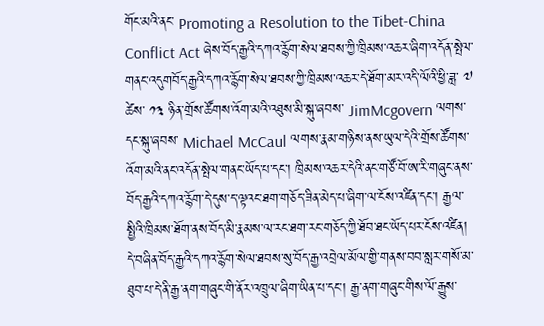གོང་མའི་ནང་ Promoting a Resolution to the Tibet-China Conflict Act ཞེས་བོད་རྒྱའི་དཀའ་རྙོག་སེལ་ཐབས་ཀྱི་ཁྲིམས་འཆར་ཞིག་འདོན་སྤེལ་གནང་འདུགབོད་རྒྱའི་དཀའ་རྙོག་སེལ་ཐབས་ཀྱི་ཁྲིམས་འཆར་དེ་ཐོག་མར་འདི་ལོའི་ཕྱི་ཟླ་ ༧ ཚེས་ ༡༣ ཉིན་གྲོས་ཚོགས་འོག་མའི་འཐུས་མི་སྐུ་ཞབས་ JimMcgovern ལགས་དང་སྐུ་ཞབས་ Michael McCaul ལགས་རྣམ་གཉིས་ནས་ཡུལ་དེའི་གྲོས་ཚོགས་འོག་མའི་ནང་འདོན་སྤེལ་གནང་ཡོད་པ་དང་། ཁྲིམས་འཆར་དེའི་ནང་གཙོ་བོ་ཨ་རི་གཞུང་ནས་བོད་རྒྱའི་དཀའ་རྙོག་དེ་དུས་ད་ལྟའང་ཐག་གཅོད་ཟིན་མེད་པ་ཞིག་ལ་ངོས་འཛིན་དང་། རྒྱལ་སྤྱིའི་ཁྲིམས་ཐོག་ནས་བོད་མི་རྣམས་ལ་རང་ཐག་རང་གཅོད་ཀྱི་ཐོབ་ཐང་ཡོད་པར་ངོས་འཛིན། དེ་བཞིན་བོད་རྒྱའི་དཀའ་རྙོག་སེལ་ཐབས་སུ་བོད་རྒྱ་འབྲེལ་མོལ་གྱི་གནས་བབ་སླར་གསོ་མ་ཐུབ་པ་དེ་ནི་རྒྱ་ནག་གཞུང་གི་ནོར་འཁྲུལ་ཞིག་ཡིན་པ་དང་། རྒྱ་ནག་གཞུང་གིས་ལོ་རྒྱུས་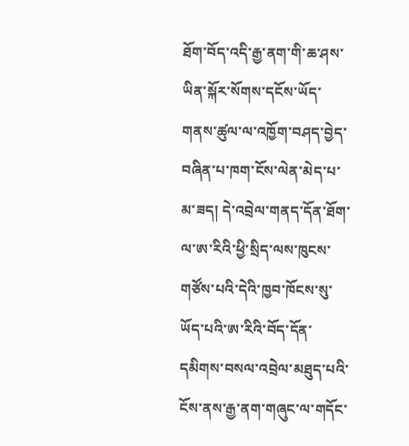ཐོག་བོད་འདི་རྒྱ་ནག་གི་ཆ་ཤས་ཡིན་སྐོར་སོགས་དངོས་ཡོད་གནས་ཚུལ་ལ་འཁྱོག་བཤད་བྱེད་བཞིན་པ་ཁག་ངོས་ལེན་མེད་པ་མ་ཟད། དེ་འབྲེལ་གནད་དོན་ཐོག་ལ་ཨ་རིའི་ཕྱི་སྲིད་ལས་ཁུངས་གཙོས་པའི་དེའི་ཁྱབ་ཁོངས་སུ་ཡོད་པའི་ཨ་རིའི་བོད་དོན་དམིགས་བསལ་འབྲེལ་མཐུད་པའི་ངོས་ནས་རྒྱ་ནག་གཞུང་ལ་གདོང་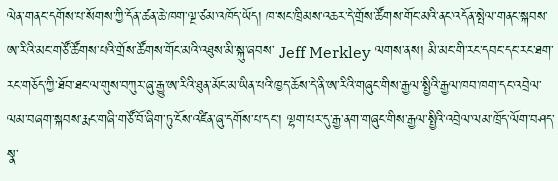ལེན་གནང་དགོས་པ་སོགས་ཀྱི་དོན་ཚན་ཆེ་ཁག་ལྔ་ཙམ་འཁོད་ཡོད། ཁ་སང་ཁྲིམས་འཆར་དེ་གྲོས་ཚོགས་གོང་མའི་ནང་འདོན་སྤེལ་གནང་སྐབས་ཨ་རིའི་མང་གཙོ་ཚོགས་པའི་གྲོས་ཚོགས་གོང་མའི་འཐུས་མི་སྐུ་ཞབས་ Jeff Merkley ལགས་ནས། མི་མང་གི་རང་དབང་དང་རང་ཐག་རང་གཅོད་ཀྱི་ཐོབ་ཐང་ལ་གུས་བཀུར་ཞུ་རྒྱུ་ཨ་རིའི་ཐུན་མོང་མ་ཡིན་པའི་ཁྱད་ཆོས་དེ་ནི་ཨ་རིའི་གཞུང་གིས་རྒྱལ་སྤྱིའི་རྒྱལ་ཁབ་ཁག་དང་འབྲེལ་ལམ་བཞག་སྐབས་རྨང་གཞི་གཙོ་བོ་ཞིག་ཏུ་ངོས་འཛིན་ཞུ་དགོས་པ་དང་། ལྷག་པར་དུ་རྒྱ་ནག་གཞུང་གིས་རྒྱལ་སྤྱིའི་འབྲེལ་ལམ་ཁྲོད་ལོག་བཤད་སྣ་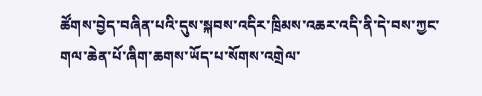ཚོགས་བྱེད་བཞིན་པའི་དུས་སྐབས་འདིར་ཁྲིམས་འཆར་འདི་ནི་དེ་བས་ཀྱང་གལ་ཆེན་པོ་ཞིག་ཆགས་ཡོད་པ་སོགས་འགྲེལ་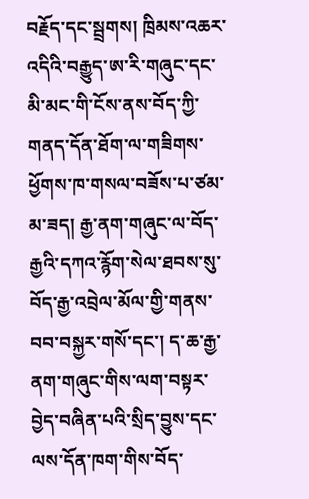བརྗོད་དང་སྦྲགས། ཁྲིམས་འཆར་འདིའི་བརྒྱུད་ཨ་རི་གཞུང་དང་མི་མང་གི་ངོས་ནས་བོད་ཀྱི་གནད་དོན་ཐོག་ལ་གཟིགས་ཕྱོགས་ཁ་གསལ་བཟོས་པ་ཙམ་མ་ཟད། རྒྱ་ནག་གཞུང་ལ་བོད་རྒྱའི་དཀའ་རྙོག་སེལ་ཐབས་སུ་བོད་རྒྱ་འབྲེལ་མོལ་གྱི་གནས་བབ་བསྐྱར་གསོ་དང་། ད་ཆ་རྒྱ་ནག་གཞུང་གིས་ལག་བསྟར་བྱེད་བཞིན་པའི་སྲིད་བྱུས་དང་ལས་དོན་ཁག་གིས་བོད་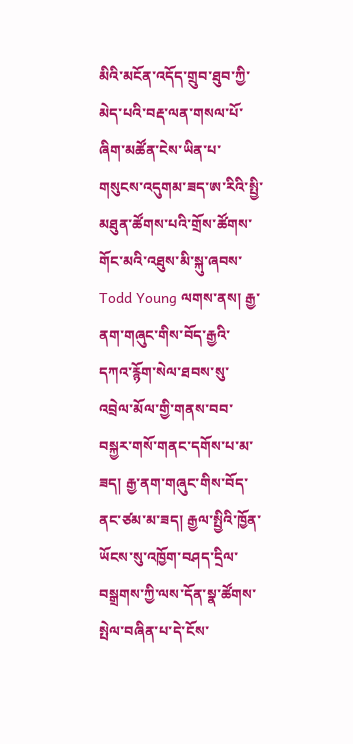མིའི་མངོན་འདོད་གྲུབ་ཐུབ་ཀྱི་མེད་པའི་བརྡ་ལན་གསལ་པོ་ཞིག་མཚོན་ངེས་ཡིན་པ་གསུངས་འདུགམ་ཟད་ཨ་རིའི་སྤྱི་མཐུན་ཚོགས་པའི་གྲོས་ཚོགས་གོང་མའི་འཐུས་མི་སྐུ་ཞབས་ Todd Young ལགས་ནས། རྒྱ་ནག་གཞུང་གིས་བོད་རྒྱའི་དཀའ་རྙོག་སེལ་ཐབས་སུ་འབྲེལ་མོལ་གྱི་གནས་བབ་བསྐྱར་གསོ་གནང་དགོས་པ་མ་ཟད། རྒྱ་ནག་གཞུང་གིས་བོད་ནང་ཙམ་མ་ཟད། རྒྱལ་སྤྱིའི་ཁྱོན་ཡོངས་སུ་འཁྱོག་བཤད་དྲིལ་བསྒྲགས་ཀྱི་ལས་དོན་སྣ་ཚོགས་སྤེལ་བཞིན་པ་དེ་ངོས་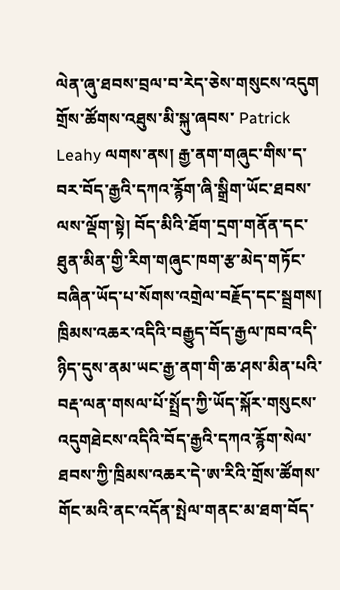ལེན་ཞུ་ཐབས་བྲལ་བ་རེད་ཅེས་གསུངས་འདུག གྲོས་ཚོགས་འཐུས་མི་སྐུ་ཞབས་ Patrick Leahy ལགས་ནས། རྒྱ་ནག་གཞུང་གིས་ད་བར་བོད་རྒྱའི་དཀའ་རྙོག་ཞི་སྒྲིག་ཡོང་ཐབས་ལས་ལྡོག་སྟེ། བོད་མིའི་ཐོག་དྲག་གནོན་དང་ཐུན་མིན་གྱི་རིག་གཞུང་ཁག་རྩ་མེད་གཏོང་བཞིན་ཡོད་པ་སོགས་འགྲེལ་བརྗོད་དང་སྦྲགས། ཁྲིམས་འཆར་འདིའི་བརྒྱུད་བོད་རྒྱལ་ཁབ་འདི་ཉིད་དུས་ནམ་ཡང་རྒྱ་ནག་གི་ཆ་ཤས་མིན་པའི་བརྡ་ལན་གསལ་པོ་སྤྲོད་ཀྱི་ཡོད་སྐོར་གསུངས་འདུགཐེངས་འདིའི་བོད་རྒྱའི་དཀའ་རྙོག་སེལ་ཐབས་ཀྱི་ཁྲིམས་འཆར་དེ་ཨ་རིའི་གྲོས་ཚོགས་གོང་མའི་ནང་འདོན་སྤེལ་གནང་མ་ཐག་བོད་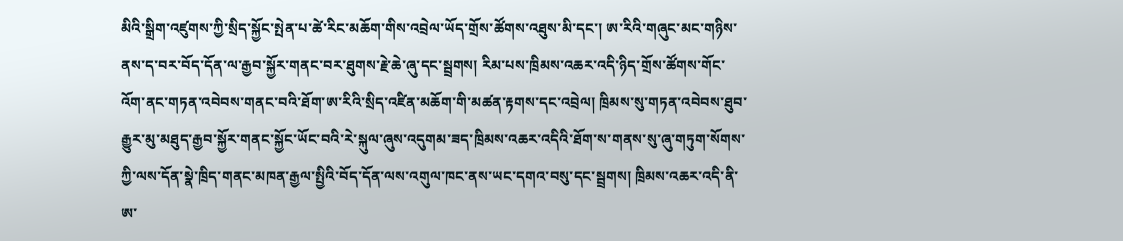མིའི་སྒྲིག་འཛུགས་ཀྱི་སྲིད་སྐྱོང་སྤེན་པ་ཚེ་རིང་མཆོག་གིས་འབྲེལ་ཡོད་གྲོས་ཚོགས་འཐུས་མི་དང་། ཨ་རིའི་གཞུང་མང་གཉིས་ནས་ད་བར་བོད་དོན་ལ་རྒྱབ་སྐྱོར་གནང་བར་ཐུགས་རྗེ་ཆེ་ཞུ་དང་སྦྲགས། རིམ་པས་ཁྲིམས་འཆར་འདི་ཉིད་གྲོས་ཚོགས་གོང་འོག་ནང་གཏན་འབེབས་གནང་བའི་ཐོག་ཨ་རིའི་སྲིད་འཛིན་མཆོག་གི་མཚན་རྟགས་དང་འབྲེལ། ཁྲིམས་སུ་གཏན་འབེབས་ཐུབ་རྒྱུར་མུ་མཐུད་རྒྱབ་སྐྱོར་གནང་སྐྱོང་ཡོང་བའི་རེ་སྐུལ་ཞུས་འདུགམ་ཟད་ཁྲིམས་འཆར་འདིའི་ཐོག་ས་གནས་སུ་ཞུ་གཏུག་སོགས་ཀྱི་ལས་དོན་སྣེ་ཁྲིད་གནང་མཁན་རྒྱལ་སྤྱིའི་བོད་དོན་ལས་འགུལ་ཁང་ནས་ཡང་དགའ་བསུ་དང་སྦྲགས། ཁྲིམས་འཆར་འདི་ནི་ཨ་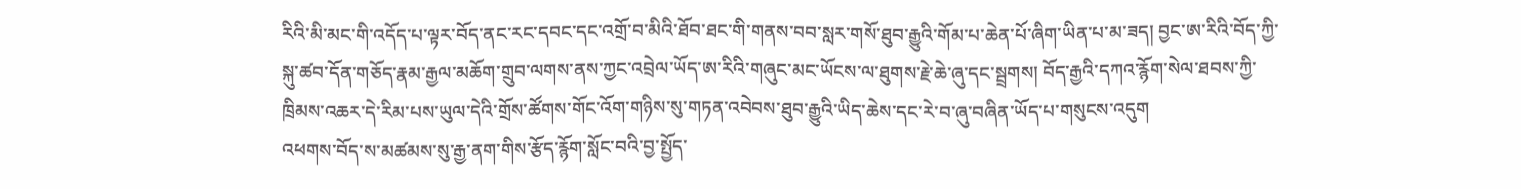རིའི་མི་མང་གི་འདོད་པ་ལྟར་བོད་ནང་རང་དབང་དང་འགྲོ་བ་མིའི་ཐོབ་ཐང་གི་གནས་བབ་སླར་གསོ་ཐུབ་རྒྱུའི་གོམ་པ་ཆེན་པོ་ཞིག་ཡིན་པ་མ་ཟད། བྱང་ཨ་རིའི་བོད་ཀྱི་སྐུ་ཚབ་དོན་གཅོད་རྣམ་རྒྱལ་མཆོག་གྲུབ་ལགས་ནས་ཀྱང་འབྲེལ་ཡོད་ཨ་རིའི་གཞུང་མང་ཡོངས་ལ་ཐུགས་རྗེ་ཆེ་ཞུ་དང་སྦྲགས། བོད་རྒྱའི་དཀའ་རྙོག་སེལ་ཐབས་ཀྱི་ཁྲིམས་འཆར་དེ་རིམ་པས་ཡུལ་དེའི་གྲོས་ཚོགས་གོང་འོག་གཉིས་སུ་གཏན་འབེབས་ཐུབ་རྒྱུའི་ཡིད་ཆེས་དང་རེ་བ་ཞུ་བཞིན་ཡོད་པ་གསུངས་འདུག
འཕགས་བོད་ས་མཚམས་སུ་རྒྱ་ནག་གིས་རྩོད་རྙོག་སློང་བའི་བྱ་སྤྱོད་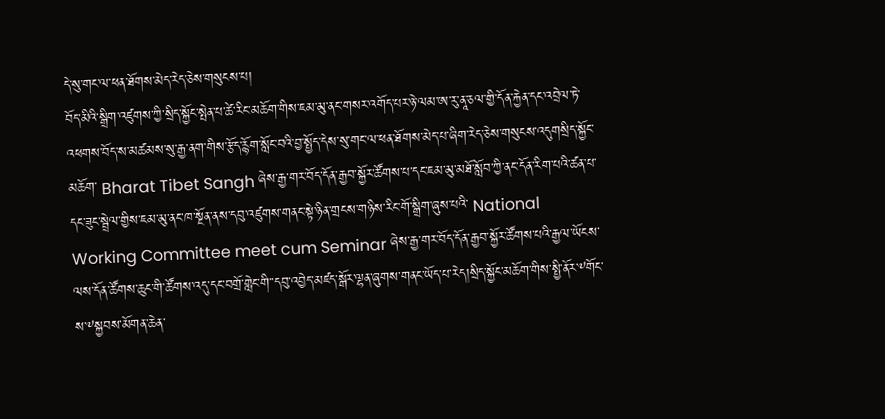དེ་སུ་གང་ལ་ཕན་ཐོགས་མེད་རེད་ཅེས་གསུངས་པ།
བོད་མིའི་སྒྲིག་འཛུགས་ཀྱི་སྲིད་སྐྱོང་སྤེན་པ་ཚེ་རིང་མཆོག་གིས་ཇམ་མུ་ནང་གསར་འགོད་པར་ཉེ་ལམ་ཨ་རུ་ནཱ་ཅལ་གྱི་དོན་རྐྱེན་དང་འབྲེལ་ཏེ་འཕགས་བོད་ས་མཚམས་སུ་རྒྱ་ནག་གིས་རྩོད་རྙོག་སློང་བའི་བྱ་སྤྱོད་དེས་སུ་གང་ལ་ཕན་ཐོགས་མེད་པ་ཞིག་རེད་ཅེས་གསུངས་འདུགསྲིད་སྐྱོང་མཆོག་ Bharat Tibet Sangh ཞེས་རྒྱ་གར་བོད་དོན་རྒྱབ་སྐྱོར་ཚོགས་པ་དང་ཇམ་མུ་མཐོ་སློབ་ཀྱི་ནང་དོན་རིག་པའི་ཚན་པ་དང་ཟུང་སྦྲེལ་གྱིས་ཇམ་མུ་ནང་ཁ་སྔོན་ནས་དབུ་འཛུགས་གནང་སྟེ་ཉིན་གྲངས་གཉིས་རིང་གོ་སྒྲིག་ཞུས་པའི་ National Working Committee meet cum Seminar ཞེས་རྒྱ་གར་བོད་དོན་རྒྱབ་སྐྱོར་ཚོགས་པའི་རྒྱལ་ཡོངས་ལས་དོན་ཚོགས་ཆུང་གི་ཚོགས་འདུ་དང་བགྲོ་གླེང་གི་་དབུ་འབྱེད་མཛད་སྒོར་ལྷན་ཞུགས་གནང་ཡོད་པ་རེད།སྲིད་སྐྱོང་མཆོག་གིས་སྤྱི་ནོར་༸གོང་ས་༸སྐྱབས་མོགན་ཆེན་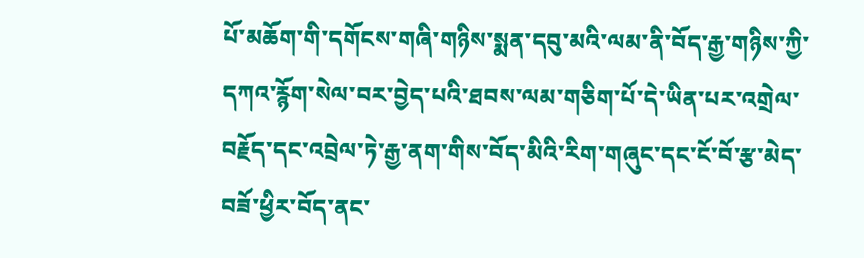པོ་མཆོག་གི་དགོངས་གཞི་གཉིས་སྨན་དབུ་མའི་ལམ་ནི་བོད་རྒྱ་གཉིས་ཀྱི་དཀའ་རྙོག་སེལ་བར་བྱེད་པའི་ཐབས་ལམ་གཅིག་པོ་དེ་ཡིན་པར་འགྲེལ་བརྗོད་དང་འབྲེལ་ཏེ་རྒྱ་ནག་གིས་བོད་མིའི་རིག་གཞུང་དང་ངོ་བོ་རྩ་མེད་བཟོ་ཕྱིར་བོད་ནང་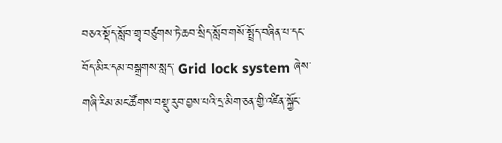བཅའ་སྡོད་སློབ་གྲྭ་བཙུགས་ཏེ་ཆབ་སྲིད་སློབ་གསོ་སྤྲོད་བཞིན་པ་དང་བོད་མིར་དམ་བསྒྲགས་སླད་ Grid lock system ཞེས་གཞི་རིམ་མང་ཚོགས་བསྡུ་རུབ་བྱས་པའི་དྲ་མིག་ཅན་གྱི་འཛིན་སྐྱོང་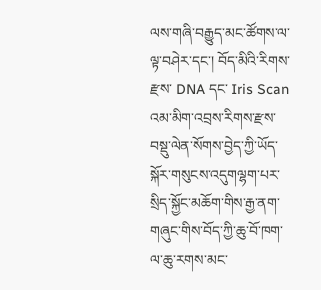ལས་གཞི་བརྒྱུད་མང་ཚོགས་ལ་ལྟ་བཤེར་དང་། བོད་མིའི་རིགས་རྫས་ DNA དང་ Iris Scan འམ་མིག་འབྲས་རིགས་རྫས་བསྡུ་ལེན་སོགས་བྱེད་ཀྱི་ཡོད་སྐོར་གསུངས་འདུགལྷག་པར་སྲིད་སྐྱོང་མཆོག་གིས་རྒྱ་ནག་གཞུང་གིས་བོད་ཀྱི་ཆུ་བོ་ཁག་ལ་ཆུ་རགས་མང་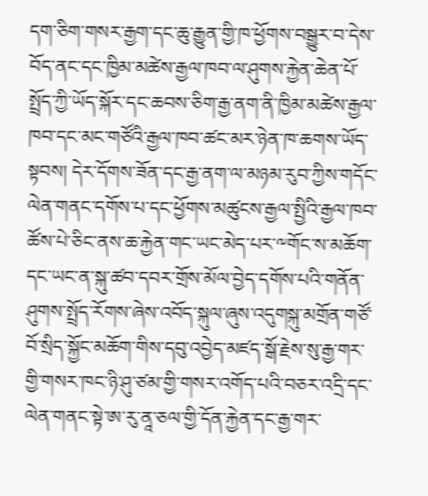དག་ཅིག་གསར་རྒྱག་དང་ཆུ་རྒྱུན་གྱི་ཁ་ཕྱོགས་བསྒྱུར་བ་དེས་བོད་ནང་དང་ཁྱིམ་མཚེས་རྒྱལ་ཁབ་ལ་ཤུགས་རྐྱེན་ཆེན་པོ་སྤྲོད་ཀྱི་ཡོད་སྐོར་དང་ཆབས་ཅིག་རྒྱ་ནག་ནི་ཁྱིམ་མཚེས་རྒྱལ་ཁབ་དང་མང་གཙོའི་རྒྱལ་ཁབ་ཚང་མར་ཉེན་ཁ་ཆགས་ཡོད་སྟབས། དེར་དོགས་ཟོན་དང་རྒྱ་ནག་ལ་མཉམ་རུབ་ཀྱིས་གདོང་ལེན་གནང་དགོས་པ་དང་ཕྱོགས་མཚུངས་རྒྱལ་སྤྱིའི་རྒྱལ་ཁབ་ཚོས་པེ་ཅིང་ནས་ཆ་རྐྱེན་གང་ཡང་མེད་པར་༸གོང་ས་མཆོག་དང་ཡང་ན་སྐུ་ཚབ་དབར་གྲོས་མོལ་བྱེད་དགོས་པའི་གནོན་ཤུགས་སྤྲོད་རོགས་ཞེས་འབོད་སྐུལ་ཞུས་འདུགསྐུ་མགྲོན་གཙོ་བོ་སྲིད་སྐྱོང་མཆོག་གིས་དབུ་འབྱེད་མཛད་སྒོ་རྗེས་སུ་རྒྱ་གར་གྱི་གསར་ཁང་ཉི་ཤུ་ཙམ་གྱི་གསར་འགོད་པའི་བཅར་འདྲི་དང་ལེན་གནང་སྟེ་ཨ་རུ་ནཱ་ཅལ་གྱི་དོན་རྐྱེན་དང་རྒྱ་གར་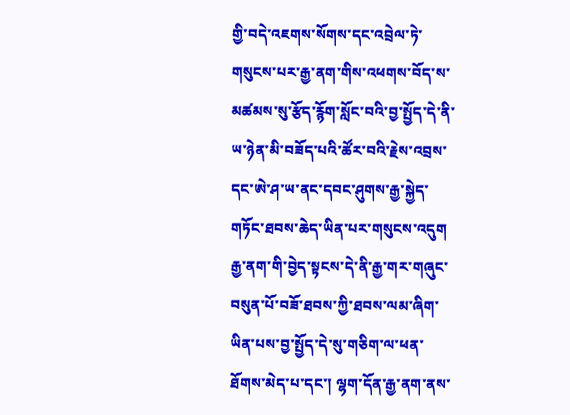གྱི་བདེ་འཇགས་སོགས་དང་འབྲེལ་ཏེ་གསུངས་པར་རྒྱ་ནག་གིས་འཕགས་བོད་ས་མཚམས་སུ་རྩོད་རྙོག་སློང་བའི་བྱ་སྤྱོད་དེ་ནི་ཡ་ཉེན་མི་བཟོད་པའི་ཚོར་བའི་རྗེས་འབྲས་དང་ཨེ་ཤ་ཡ་ནང་དབང་ཤུགས་རྒྱ་སྐྱེད་གཏོང་ཐབས་ཆེད་ཡིན་པར་གསུངས་འདུག རྒྱ་ནག་གི་བྱེད་སྟངས་དེ་ནི་རྒྱ་གར་གཞུང་བསུན་པོ་བཟོ་ཐབས་ཀྱི་ཐབས་ལམ་ཞིག་ཡིན་པས་བྱ་སྤྱོད་དེ་སུ་གཅིག་ལ་ཕན་ཐོགས་མེད་པ་དང་། ལྷག་དོན་རྒྱ་ནག་ནས་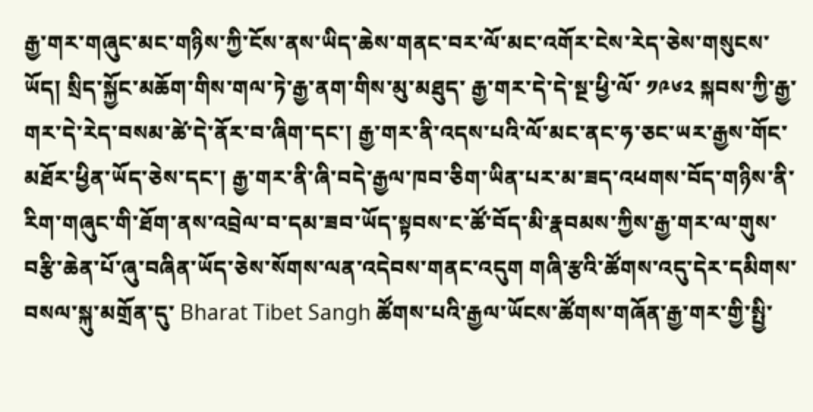རྒྱ་གར་གཞུང་མང་གཉིས་ཀྱི་ངོས་ནས་ཡིད་ཆེས་གནང་བར་ལོ་མང་འགོར་ངེས་རེད་ཅེས་གསུངས་ཡོད། སྲིད་སྐྱོང་མཆོག་གིས་གལ་ཏེ་རྒྱ་ནག་གིས་མུ་མཐུད་ རྒྱ་གར་དེ་དེ་སྔ་ཕྱི་ལོ་ ༡༩༦༢ སྐབས་ཀྱི་རྒྱ་གར་དེ་རེད་བསམ་ཚེ་དེ་ནོར་བ་ཞིག་དང་། རྒྱ་གར་ནི་འདས་པའི་ལོ་མང་ནང་ཧ་ཅང་ཡར་རྒྱས་གོང་མཐོར་ཕྱིན་ཡོད་ཅེས་དང་། རྒྱ་གར་ནི་ཞི་བདེ་རྒྱལ་ཁབ་ཅིག་ཡིན་པར་མ་ཟད་འཕགས་བོད་གཉིས་ནི་རིག་གཞུང་གི་ཐོག་ནས་འབྲེལ་བ་དམ་ཟབ་ཡོད་སྟབས་ང་ཚོ་བོད་མི་རྣབམས་ཀྱིས་རྒྱ་གར་ལ་གུས་བརྩི་ཆེན་པོ་ཞུ་བཞིན་ཡོད་ཅེས་སོགས་ལན་འདེབས་གནང་འདུག གཞི་རྩའི་ཚོགས་འདུ་དེར་དམིགས་བསལ་སྐུ་མགྲོན་དུ་ Bharat Tibet Sangh ཚོགས་པའི་རྒྱལ་ཡོངས་ཚོགས་གཞོན་རྒྱ་གར་གྱི་སྤྱི་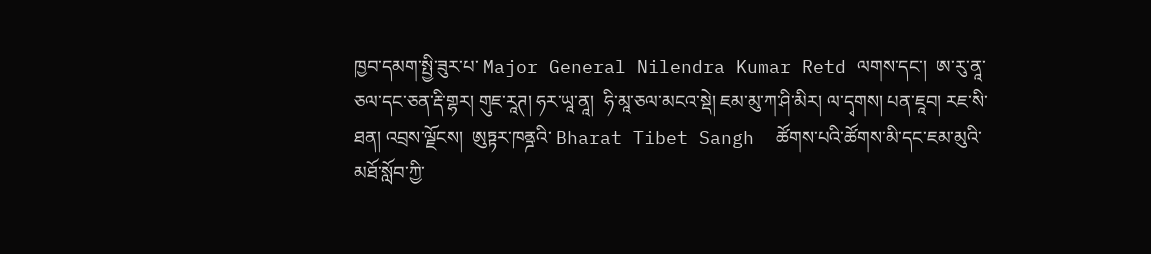ཁྱབ་དམག་སྤྱི་ཟུར་པ་ Major General Nilendra Kumar Retd ལགས་དང་།  ཨ་རུ་ནཱ་ཅལ་དང་ཅན་རྡི་གྷར། གུཇ་རཱཊ། ཧར་ཡཱ་ནཱ།  ཧི་མཱ་ཅལ་མངའ་སྡེ། ཇམ་མུ་ཀ་ཤི་མིར། ལ་དྭགས། པན་ཇཱབ། རཇ་སི་ཐན། འབྲས་ལྗོངས།  ཨུཏྟར་ཁནྜའི་ Bharat Tibet Sangh  ཚོགས་པའི་ཚོགས་མི་དང་ཇམ་མུའི་མཐོ་སློབ་ཀྱི་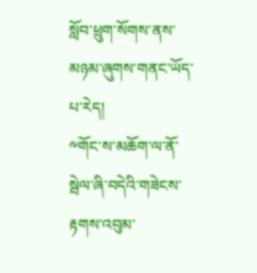སློབ་ཕྲུག་སོགས་ནས་མཉམ་ཞུགས་གནང་ཡོད་པ་རེད།
༸གོང་ས་མཆོག་ལ་ནོ་སྦེལ་ཞི་བདེའི་གཟེངས་རྟགས་འབུམ་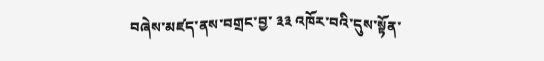བཞེས་མཛད་ནས་བགྲང་བྱ་ ༣༣ འཁོར་བའི་དུས་སྟོན་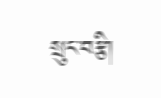སྲུང་བརྩི།